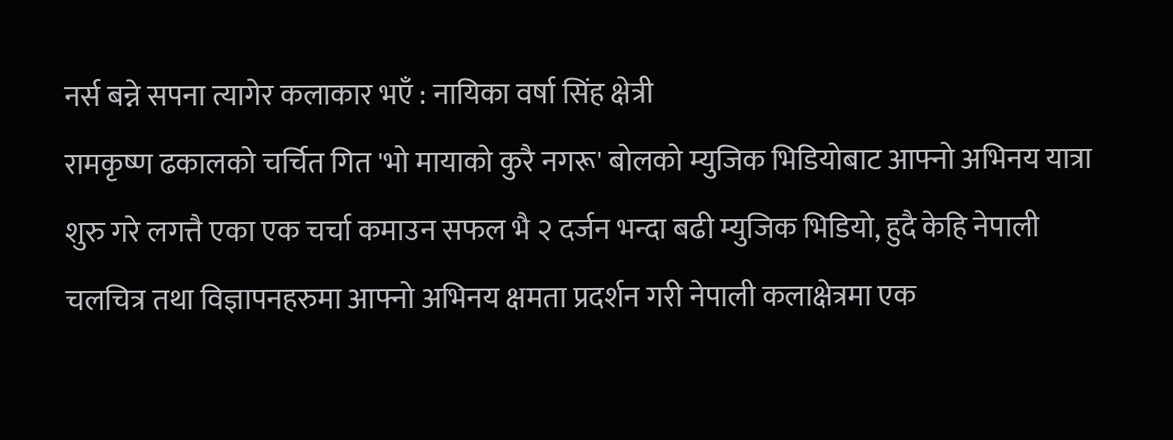नर्स बन्ने सपना त्यागेर कलाकार भएँ : नायिका वर्षा सिंह क्षेत्री
रामकृष्ण ढकालको चर्चित गित 'भो मायाको कुरै नगरू' बोलको म्युजिक भिडियोबाट आफ्नो अभिनय यात्रा शुरु गरे लगत्तै एका एक चर्चा कमाउन सफल भै २ दर्जन भन्दा बढी म्युजिक भिडियो, हुदै केहि नेपाली चलचित्र तथा विज्ञापनहरुमा आफ्नो अभिनय क्षमता प्रदर्शन गरी नेपाली कलाक्षेत्रमा एक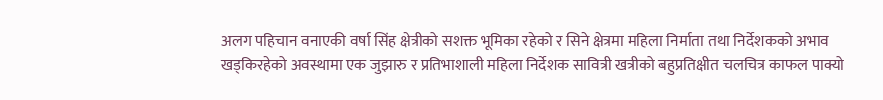अलग पहिचान वनाएकी वर्षा सिंह क्षेत्रीको सशक्त भूमिका रहेको र सिने क्षेत्रमा महिला निर्माता तथा निर्देशकको अभाव खड्किरहेको अवस्थामा एक जुझारु र प्रतिभाशाली महिला निर्देशक सावित्री खत्रीको बहुप्रतिक्षीत चलचित्र काफल पाक्यो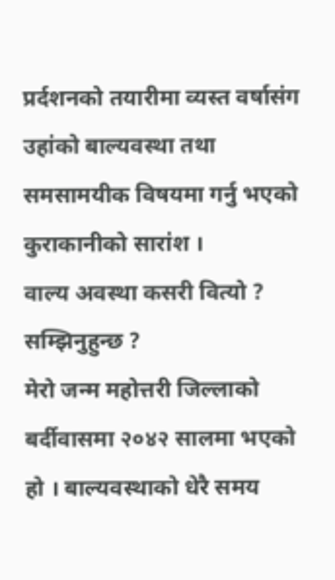प्रर्दशनको तयारीमा व्यस्त वर्षासंग उहांको बाल्यवस्था तथा समसामयीक विषयमा गर्नु भएको कुराकानीको सारांश ।
वाल्य अवस्था कसरी वित्यो ? सम्झिनुहुन्छ ?
मेरो जन्म महोत्तरी जिल्लाको बर्दीवासमा २०४२ सालमा भएको हो । बाल्यवस्थाको धेरै समय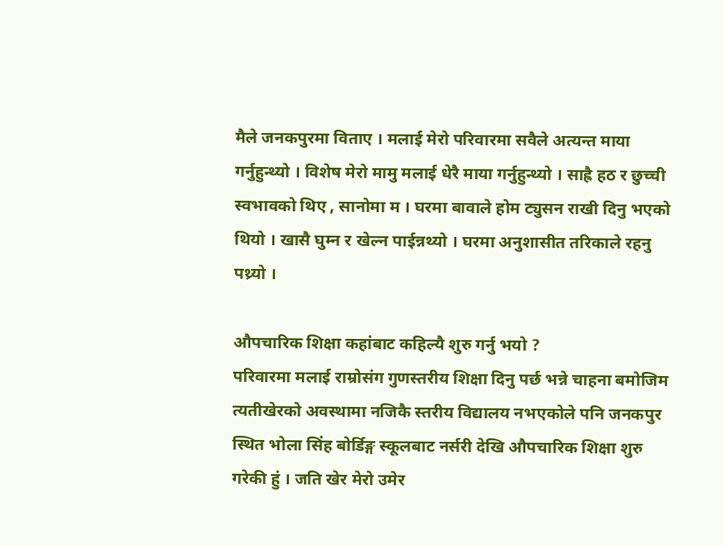मैले जनकपुरमा विताए । मलाई मेरो परिवारमा सवैले अत्यन्त माया गर्नुहुन्थ्यो । विशेष मेरो मामु मलाई धेरै माया गर्नुहुन्थ्यो । साह्रै हठ र छुच्ची स्वभावको थिए , सानोमा म । घरमा बावाले होम ट्युसन राखी दिनु भएको थियो । खासै घुम्न र खेल्न पाईन्नथ्यो । घरमा अनुशासीत तरिकाले रहनु पथ्र्यो ।

औपचारिक शिक्षा कहांबाट कहिल्यै शुरु गर्नु भयो ?
परिवारमा मलाई राम्रोसंग गुणस्तरीय शिक्षा दिनु पर्छ भन्ने चाहना बमोजिम त्यतीखेरको अवस्थामा नजिकै स्तरीय विद्यालय नभएकोले पनि जनकपुर स्थित भोला सिंह बोर्डिङ्ग स्कूलबाट नर्सरी देखि औपचारिक शिक्षा शुरु गरेकी हुं । जति खेर मेरो उमेर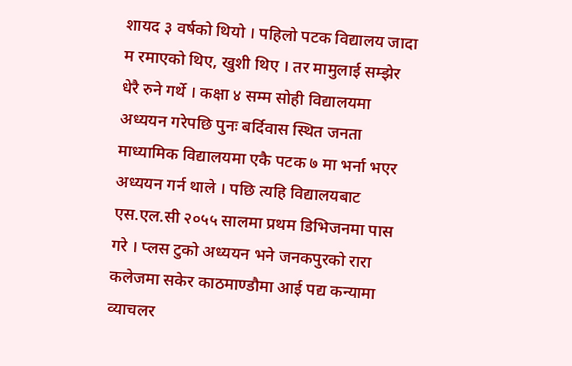शायद ३ वर्षको थियो । पहिलो पटक विद्यालय जादा म रमाएको थिए, खुशी थिए । तर मामुलाई सम्झेर धेरै रुने गर्थे । कक्षा ४ सम्म सोही विद्यालयमा अध्ययन गरेपछि पुनः बर्दिवास स्थित जनता माध्यामिक विद्यालयमा एकै पटक ७ मा भर्ना भएर अध्ययन गर्न थाले । पछि त्यहि विद्यालयबाट एस.एल.सी २०५५ सालमा प्रथम डिभिजनमा पास गरे । प्लस टुको अध्ययन भने जनकपुरको रारा कलेजमा सकेर काठमाण्डौमा आई पद्य कन्यामा व्याचलर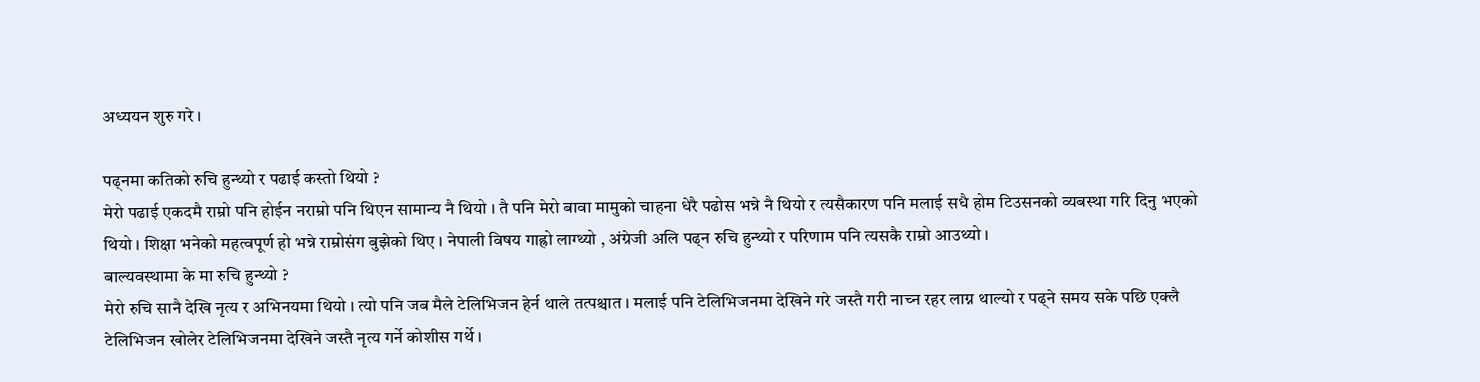अध्ययन शुरु गरे ।

पढ्नमा कतिको रुचि हुन्थ्यो र पढाई कस्तो थियो ?
मेरो पढाई एकदमै राम्रो पनि होईन नराम्रो पनि थिएन सामान्य नै थियो । तै पनि मेरो बावा मामुको चाहना धेरै पढोस भन्ने नै थियो र त्यसैकारण पनि मलाई सधै होम टिउसनको व्यबस्था गरि दिनु भएको थियो । शिक्षा भनेको महत्वपूर्ण हो भन्ने राम्रोसंग बुझेको थिए । नेपाली विषय गाह्रो लाग्थ्यो , अंग्रेजी अलि पढ्न रुचि हुन्थ्यो र परिणाम पनि त्यसकै राम्रो आउथ्यो ।
बाल्यवस्थामा के मा रुचि हुन्थ्यो ?
मेरो रुचि सानै देखि नृत्य र अभिनयमा थियो । त्यो पनि जब मैले टेलिभिजन हेर्न थाले तत्पश्चात । मलाई पनि टेलिभिजनमा देखिने गरे जस्तै गरी नाच्न रहर लाग्न थाल्यो र पढ्ने समय सके पछि एक्लै टेलिभिजन खोलेर टेलिभिजनमा देखिने जस्तै नृत्य गर्ने कोशीस गर्थे ।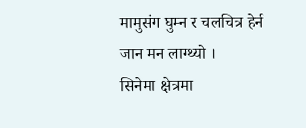मामुसंग घुम्न र चलचित्र हेर्न जान मन लाग्थ्यो ।
सिनेमा क्षेत्रमा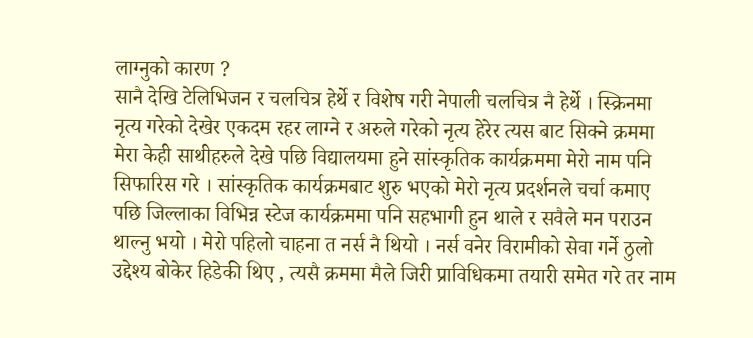लाग्नुको कारण ?
सानै देखि टेलिभिजन र चलचित्र हेर्थे र विशेष गरी नेपाली चलचित्र नै हेर्थे । स्क्रिनमा नृत्य गरेको देखेर एकदम रहर लाग्ने र अरुले गरेको नृत्य हेरेर त्यस बाट सिक्ने क्रममा मेरा केही साथीहरुले देखे पछि विद्यालयमा हुने सांस्कृतिक कार्यक्रममा मेरो नाम पनि सिफारिस गरे । सांस्कृतिक कार्यक्रमबाट शुरु भएको मेरो नृत्य प्रदर्शनले चर्चा कमाए पछि जिल्लाका विभिन्न स्टेज कार्यक्रममा पनि सहभागी हुन थाले र सवैले मन पराउन थाल्नु भयो । मेरो पहिलो चाहना त नर्स नै थियो । नर्स वनेर विरामीको सेवा गर्ने ठुलो उद्देश्य बोकेर हिडेकी थिए , त्यसै क्रममा मैले जिरी प्राविधिकमा तयारी समेत गरे तर नाम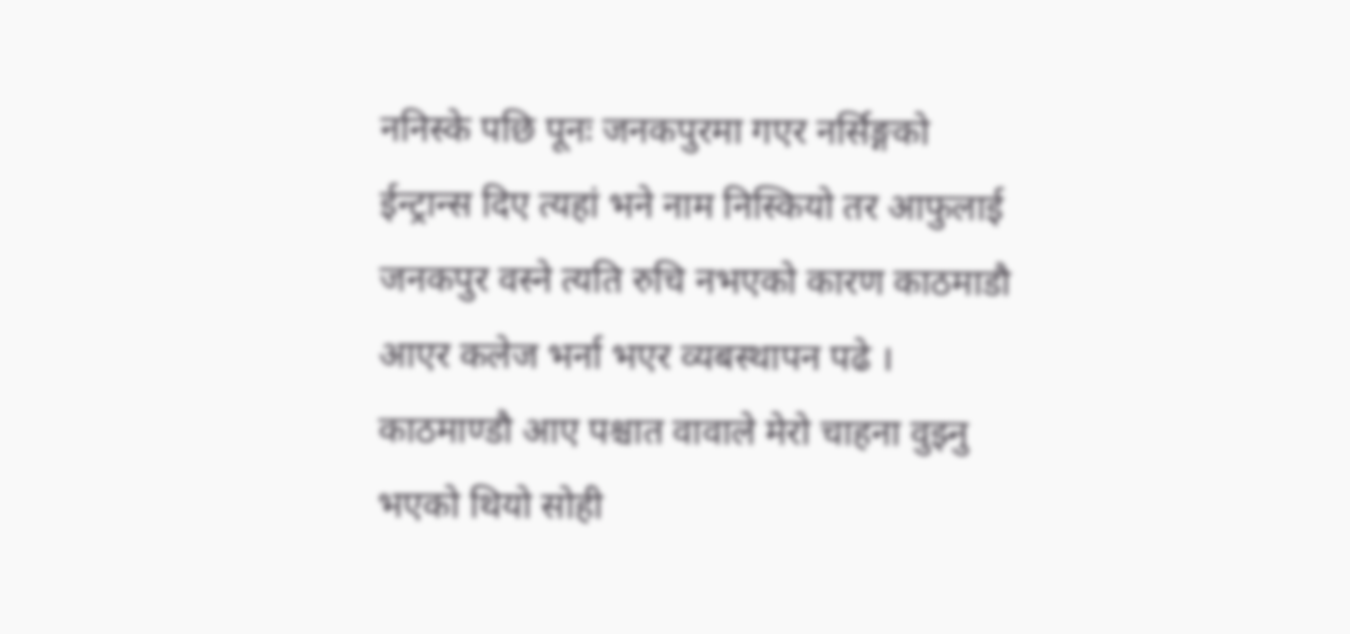ननिस्के पछि पूनः जनकपुरमा गएर नर्सिङ्गको ईन्ट्रान्स दिए त्यहां भने नाम निस्कियो तर आफुलाई जनकपुर वस्ने त्यति रुचि नभएको कारण काठमाडौ आएर कलेज भर्ना भएर व्यबस्थापन पढे । काठमाण्डौ आए पश्चात वावाले मेरो चाहना वुझ्नु भएको थियो सोही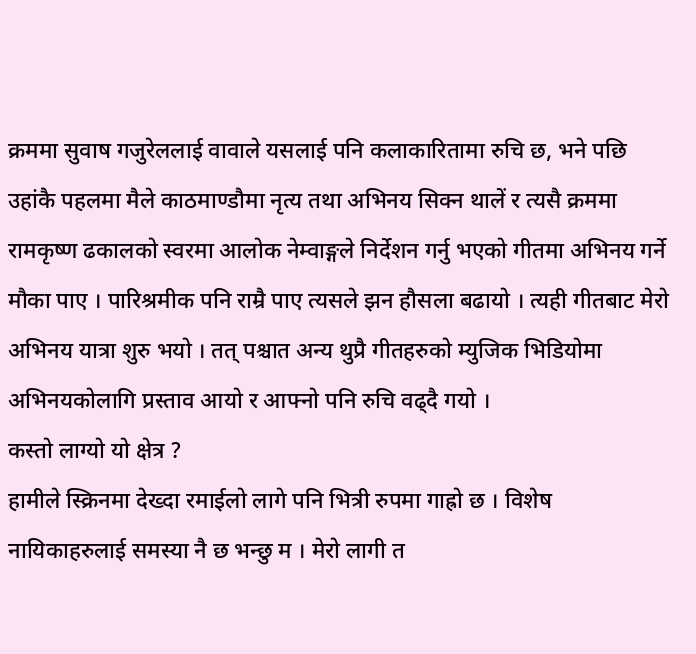क्रममा सुवाष गजुरेललाई वावाले यसलाई पनि कलाकारितामा रुचि छ, भने पछि उहांकै पहलमा मैले काठमाण्डौमा नृत्य तथा अभिनय सिक्न थालें र त्यसै क्रममा रामकृष्ण ढकालको स्वरमा आलोक नेम्वाङ्गले निर्देशन गर्नु भएको गीतमा अभिनय गर्ने मौका पाए । पारिश्रमीक पनि राम्रै पाए त्यसले झन हौसला बढायो । त्यही गीतबाट मेरो अभिनय यात्रा शुरु भयो । तत् पश्चात अन्य थुप्रै गीतहरुको म्युजिक भिडियोमा अभिनयकोलागि प्रस्ताव आयो र आफ्नो पनि रुचि वढ्दै गयो ।
कस्तो लाग्यो यो क्षेत्र ?
हामीले स्क्रिनमा देख्दा रमाईलो लागे पनि भित्री रुपमा गाह्रो छ । विशेष नायिकाहरुलाई समस्या नै छ भन्छु म । मेरो लागी त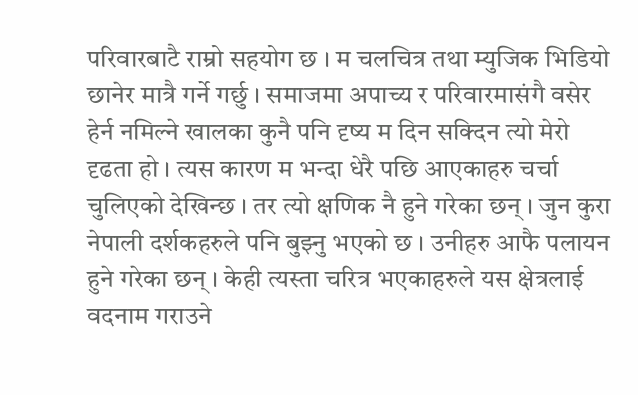परिवारबाटै राम्रो सहयोग छ । म चलचित्र तथा म्युजिक भिडियो छानेर मात्रै गर्ने गर्छु । समाजमा अपाच्य र परिवारमासंगै वसेर हेर्न नमिल्ने खालका कुनै पनि दृष्य म दिन सक्दिन त्यो मेरो दृढता हो । त्यस कारण म भन्दा धेरै पछि आएकाहरु चर्चा चुलिएको देखिन्छ । तर त्यो क्षणिक नै हुने गरेका छन् । जुन कुरा नेपाली दर्शकहरुले पनि बुझ्नु भएको छ । उनीहरु आफै पलायन हुने गरेका छन् । केही त्यस्ता चरित्र भएकाहरुले यस क्षेत्रलाई वदनाम गराउने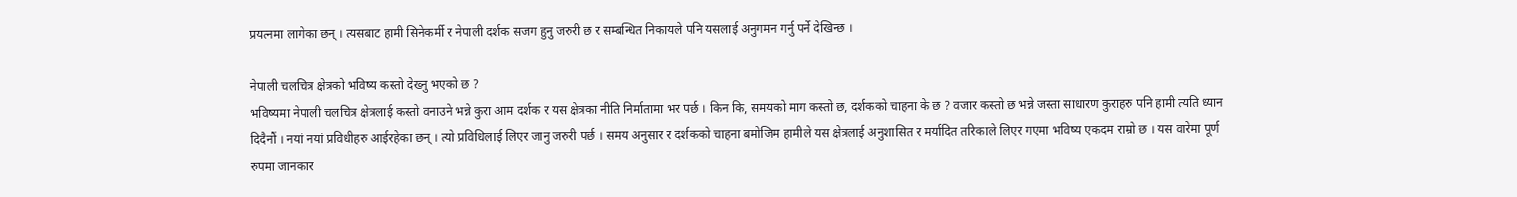प्रयत्नमा लागेका छन् । त्यसबाट हामी सिनेकर्मी र नेपाली दर्शक सजग हुनु जरुरी छ र सम्बन्धित निकायले पनि यसलाई अनुगमन गर्नु पर्ने देखिन्छ ।

नेपाली चलचित्र क्षेत्रको भविष्य कस्तो देख्नु भएको छ ?
भविष्यमा नेपाली चलचित्र क्षेत्रलाई कस्तो वनाउने भन्ने कुरा आम दर्शक र यस क्षेत्रका नीति निर्मातामा भर पर्छ । किन कि, समयको माग कस्तो छ, दर्शकको चाहना के छ ? वजार कस्तो छ भन्ने जस्ता साधारण कुराहरु पनि हामी त्यति ध्यान दिदैनौं । नयां नयां प्रविधीहरु आईरहेका छन् । त्यो प्रविधिलाई लिएर जानु जरुरी पर्छ । समय अनुसार र दर्शकको चाहना बमोजिम हामीले यस क्षेत्रलाई अनुशासित र मर्यादित तरिकाले लिएर गएमा भविष्य एकदम राम्रो छ । यस वारेमा पूर्ण रुपमा जानकार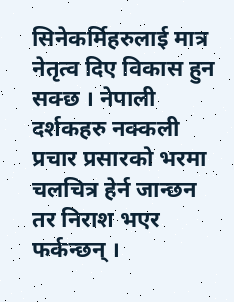सिनेकर्मिहरुलाई मात्र नेतृत्व दिए विकास हुन सक्छ । नेपाली दर्शकहरु नक्कली प्रचार प्रसारको भरमा चलचित्र हेर्न जान्छन तर निराश भएर फर्कन्छन् ।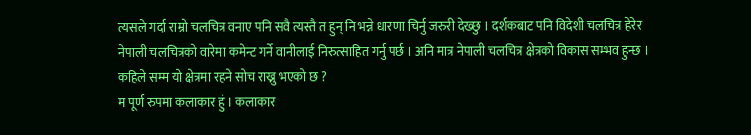त्यसले गर्दा राम्रो चलचित्र वनाए पनि सवै त्यस्तै त हुन् नि भन्ने धारणा चिर्नु जरुरी देख्छु । दर्शकबाट पनि विदेशी चलचित्र हेरेर नेपाली चलचित्रको वारेमा कमेन्ट गर्ने वानीलाई निरुत्साहित गर्नु पर्छ । अनि मात्र नेपाली चलचित्र क्षेत्रको विकास सम्भव हुन्छ ।
कहिले सम्म यो क्षेत्रमा रहने सोच राख्नु भएको छ ?
म पूर्ण रुपमा कलाकार हुं । कलाकार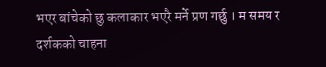भएर बांचेको छु कलाकार भएरै मर्ने प्रण गर्छु । म समय र दर्शकको चाहना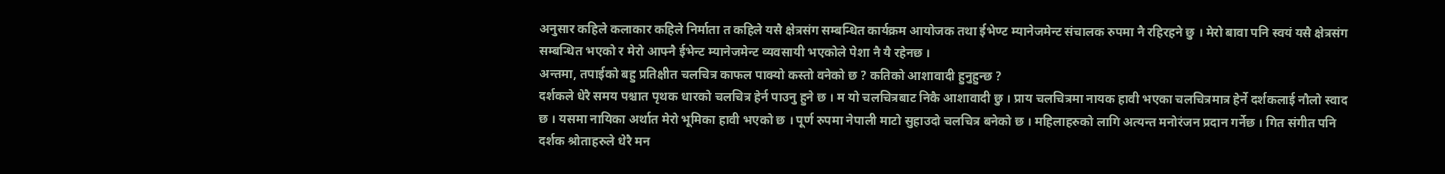अनुसार कहिले कलाकार कहिले निर्माता त कहिले यसै क्षेत्रसंग सम्बन्धित कार्यक्रम आयोजक तथा ईभेण्ट म्यानेजमेन्ट संचालक रुपमा नै रहिरहने छु । मेरो बावा पनि स्वयं यसै क्षेत्रसंग सम्बन्धित भएको र मेरो आफ्नै ईभेन्ट म्यानेजमेन्ट व्यवसायी भएकोले पेशा नै यै रहेनछ ।
अन्तमा, तपाईको बहु प्रतिक्षीत चलचित्र काफल पाक्यो कस्तो वनेको छ ? कतिको आशावादी हुनुहुन्छ ?
दर्शकले धेरै समय पश्चात पृथक धारको चलचित्र हेर्न पाउनु हुने छ । म यो चलचित्रबाट निकै आशावादी छु । प्राय चलचित्रमा नायक हावी भएका चलचित्रमात्र हेर्ने दर्शकलाई नौलो स्वाद छ । यसमा नायिका अर्थात मेरो भूमिका हावी भएको छ । पूर्ण रुपमा नेपाली माटो सुहाउदो चलचित्र बनेको छ । महिलाहरुको लागि अत्यन्त मनोरंजन प्रदान गर्नेछ । गित संगीत पनि दर्शक श्रोताहरुले धेरै मन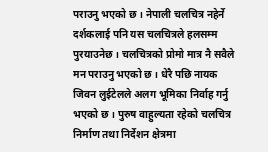पराउनु भएको छ । नेपाली चलचित्र नहेर्ने दर्शकलाई पनि यस चलचित्रले हलसम्म पुरयाउनेछ । चलचित्रको प्रोमो मात्र नै सवैले मन पराउनु भएको छ । धेरै पछि नायक जिवन लुईटेलले अलग भूमिका निर्वाह गर्नु भएको छ । पुरुष वाहुल्यता रहेको चलचित्र निर्माण तथा निर्देशन क्षेत्रमा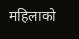महिलाको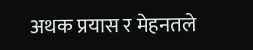अथक प्रयास र मेहनतले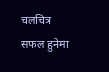चलचित्र सफल हुनेमा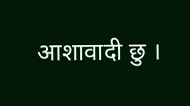आशावादी छु ।